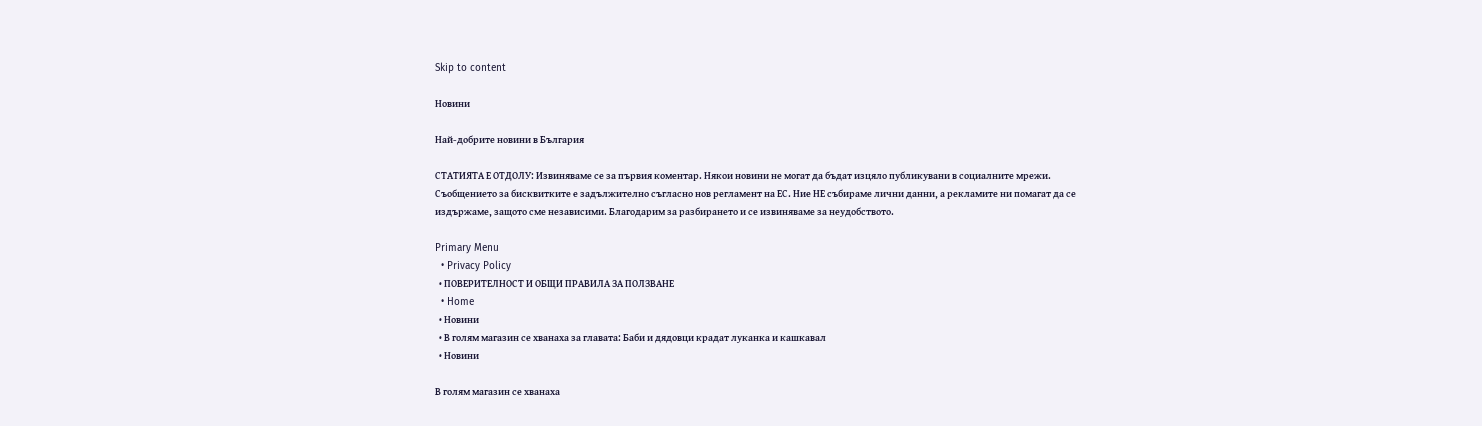Skip to content

Новини

Най-добрите новини в България

СТАТИЯТА Е ОТДОЛУ: Извиняваме се за първия коментар. Някои новини не могат да бъдат изцяло публикувани в социалните мрежи. Съобщението за бисквитките е задължително съгласно нов регламент на ЕС. Ние НЕ събираме лични данни, а рекламите ни помагат да се издържаме, защото сме независими. Благодарим за разбирането и се извиняваме за неудобството.

Primary Menu
  • Privacy Policy
  • ПОВЕРИТЕЛНОСТ И ОБЩИ ПРАВИЛА ЗА ПОЛЗВАНЕ
  • Home
  • Новини
  • В голям магазин се хванаха за главата: Баби и дядовци крадат луканка и кашкавал
  • Новини

В голям магазин се хванаха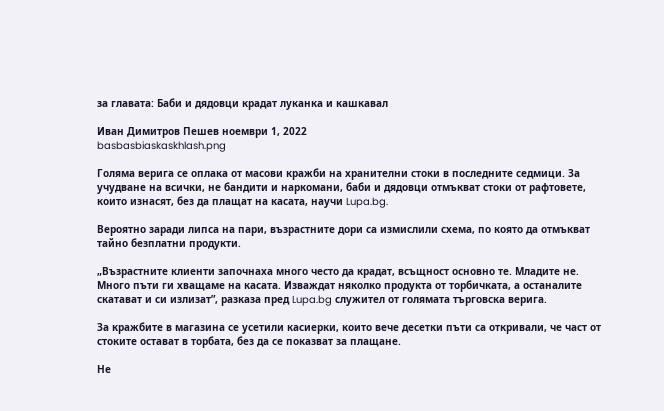за главата: Баби и дядовци крадат луканка и кашкавал

Иван Димитров Пешев ноември 1, 2022
basbasbiaskaskhlash.png

Голяма верига се оплака от масови кражби на хранителни стоки в последните седмици. За учудване на всички, не бандити и наркомани, баби и дядовци отмъкват стоки от рафтовете, които изнасят, без да плащат на касата, научи Lupa.bg.

Вероятно заради липса на пари, възрастните дори са измислили схема, по която да отмъкват тайно безплатни продукти.

„Възрастните клиенти започнаха много често да крадат, всъщност основно те. Младите не. Много пъти ги хващаме на касата. Изваждат няколко продукта от торбичката, а останалите скатават и си излизат”, разказа пред Lupa.bg служител от голямата търговска верига.

За кражбите в магазина се усетили касиерки, които вече десетки пъти са откривали, че част от стоките остават в торбата, без да се показват за плащане.

Не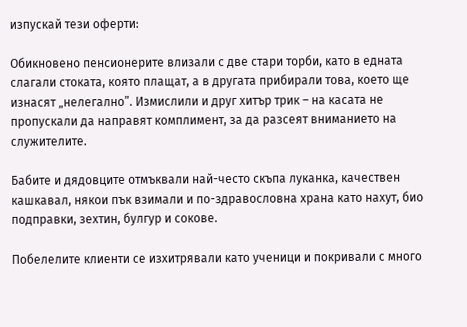изпускай тези оферти:

Обикновено пенсионерите влизали с две стари торби, като в едната слагали стоката, която плащат, а в другата прибирали това, което ще изнасят „нелегално”. Измислили и друг хитър трик – на касата не пропускали да направят комплимент, за да разсеят вниманието на служителите.

Бабите и дядовците отмъквали най-често скъпа луканка, качествен кашкавал, някои пък взимали и по-здравословна храна като нахут, био подправки, зехтин, булгур и сокове.

Побелелите клиенти се изхитрявали като ученици и покривали с много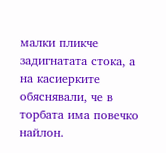малки пликче задигнатата стока, а на касиерките обяснявали, че в торбата има повечко найлон.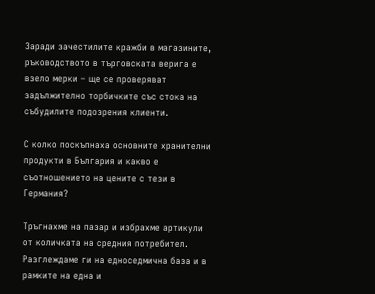Заради зачестилите кражби в магазините, ръководството в търговската верига е взело мерки – ще се проверяват задължително торбичките със стока на събудилите подозрения клиенти.

С колко поскъпнаха основните хранителни продукти в България и какво е съотношението на цените с тези в Германия?

Тръгнахме на пазар и избрахме артикули от количката на средния потребител. Разглеждаме ги на едноседмична база и в рамките на една и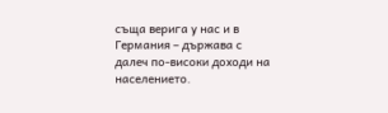съща верига у нас и в Германия – държава с далеч по-високи доходи на населението.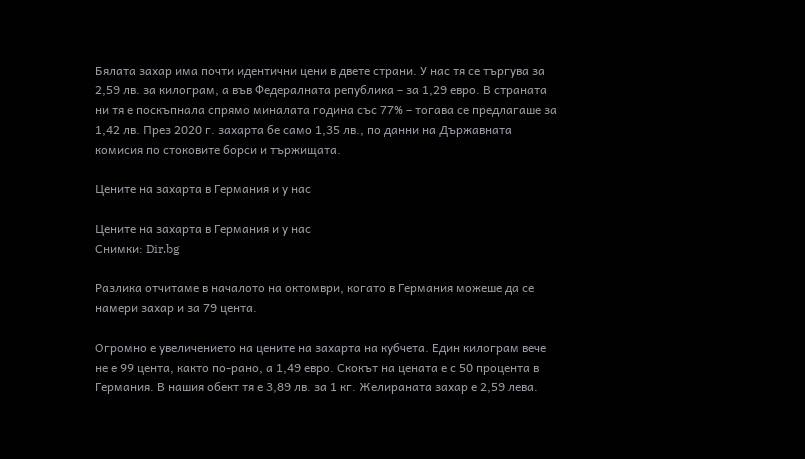Бялата захар има почти идентични цени в двете страни. У нас тя се търгува за 2,59 лв. за килограм, а във Федералната република – за 1,29 евро. В страната ни тя е поскъпнала спрямо миналата година със 77% – тогава се предлагаше за 1,42 лв. През 2020 г. захарта бе само 1,35 лв., по данни на Държавната комисия по стоковите борси и тържищата.

Цените на захарта в Германия и у нас

Цените на захарта в Германия и у нас
Снимки: Dir.bg

Разлика отчитаме в началото на октомври, когато в Германия можеше да се намери захар и за 79 цента.

Огромно е увеличението на цените на захарта на кубчета. Един килограм вече не e 99 цента, както по-рано, а 1,49 евро. Скокът на цената е с 50 процента в Германия. В нашия обект тя е 3,89 лв. за 1 кг. Желираната захар е 2,59 лева.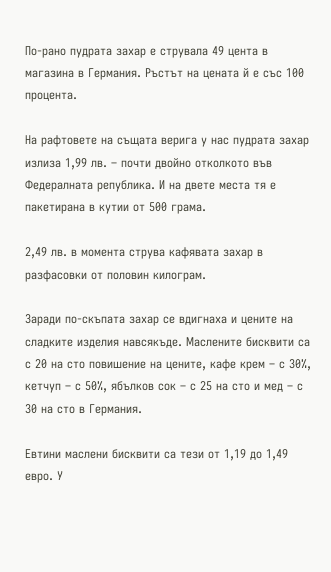По-рано пудрата захар е струвала 49 цента в магазина в Германия. Ръстът на цената й е със 100 процента.

На рафтовете на същата верига у нас пудрата захар излиза 1,99 лв. – почти двойно отколкото във Федералната република. И на двете места тя е пакетирана в кутии от 500 грама.

2,49 лв. в момента струва кафявата захар в разфасовки от половин килограм.

Заради по-скъпата захар се вдигнаха и цените на сладките изделия навсякъде. Маслените бисквити са с 20 на сто повишение на цените, кафе крем – с 30%, кетчуп – с 50%, ябълков сок – с 25 на сто и мед – с 30 на сто в Германия.

Евтини маслени бисквити са тези от 1,19 до 1,49 евро. У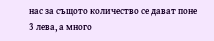нас за същото количество се дават поне 3 лева, а много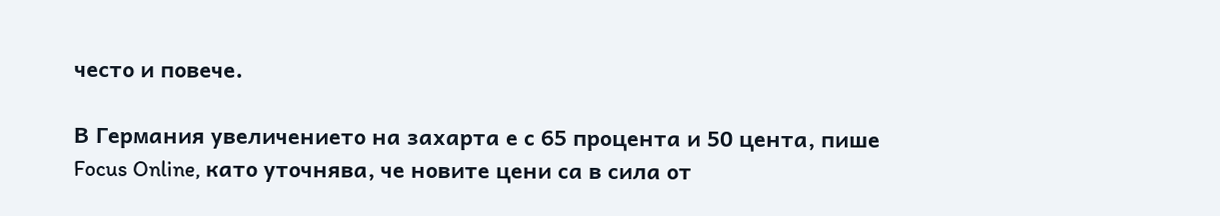често и повече.

В Германия увеличението на захарта е с 65 процента и 50 цента, пише Focus Online, като уточнява, че новите цени са в сила от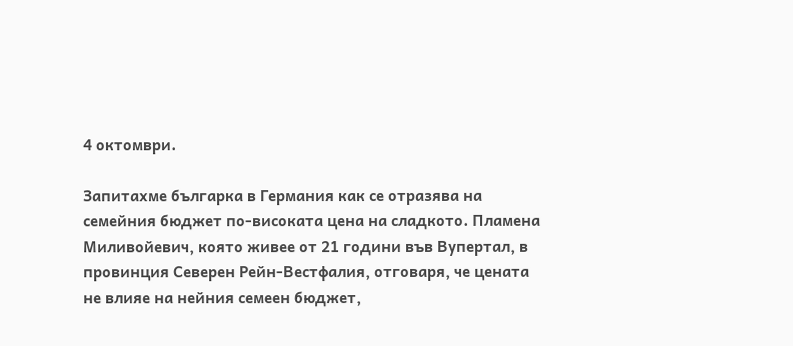4 октомври.

Запитахме българка в Германия как се отразява на семейния бюджет по-високата цена на сладкото. Пламена Миливойевич, която живее от 21 години във Вупертал, в провинция Северен Рейн-Вестфалия, отговаря, че цената не влияе на нейния семеен бюджет,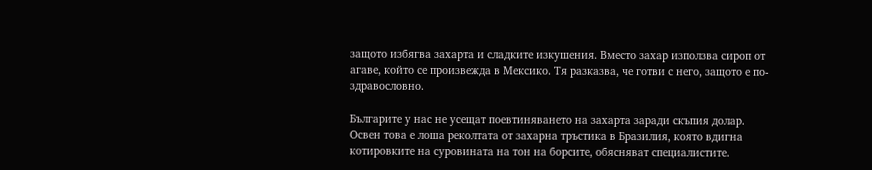защото избягва захарта и сладките изкушения. Вместо захар използва сироп от агаве, който се произвежда в Мексико. Тя разказва, че готви с него, защото е по-здравословно.

Българите у нас не усещат поевтиняването на захарта заради скъпия долар. Освен това е лоша реколтата от захарна тръстика в Бразилия, която вдигна котировките на суровината на тон на борсите, обясняват специалистите.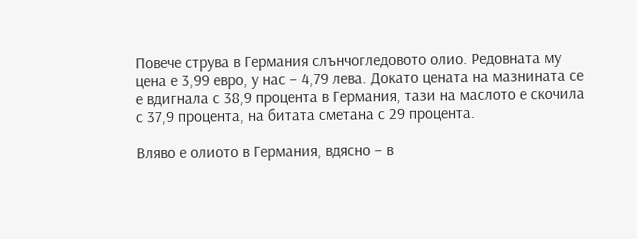Повече струва в Германия слънчогледовото олио. Редовната му цена е 3,99 евро, у нас – 4,79 лева. Докато цената на мазнината се е вдигнала с 38,9 процента в Германия, тази на маслото е скочила с 37,9 процента, на битата сметана с 29 процента.

Вляво е олиото в Германия, вдясно – в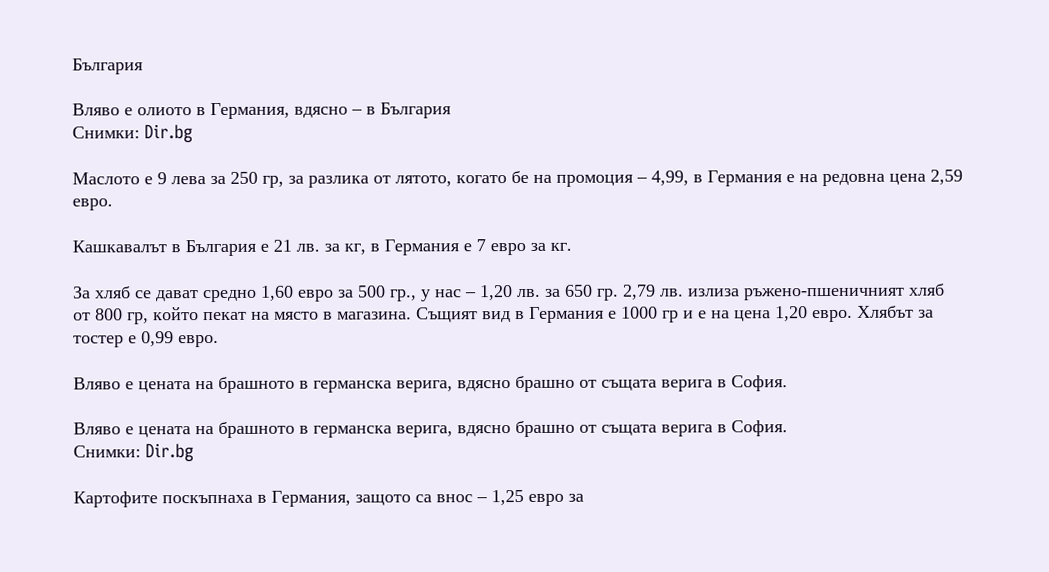България

Вляво е олиото в Германия, вдясно – в България
Снимки: Dir.bg

Маслото е 9 лева за 250 гр, за разлика от лятото, когато бе на промоция – 4,99, в Германия е на редовна цена 2,59 евро.

Кашкавалът в България е 21 лв. за кг, в Германия е 7 евро за кг.

За хляб се дават средно 1,60 евро за 500 гр., у нас – 1,20 лв. за 650 гр. 2,79 лв. излиза ръжено-пшеничният хляб от 800 гр, който пекат на място в магазина. Същият вид в Германия е 1000 гр и е на цена 1,20 евро. Хлябът за тостер е 0,99 евро.

Вляво е цената на брашното в германска верига, вдясно брашно от същата верига в София.

Вляво е цената на брашното в германска верига, вдясно брашно от същата верига в София.
Снимки: Dir.bg

Картофите поскъпнаха в Германия, защото са внос – 1,25 евро за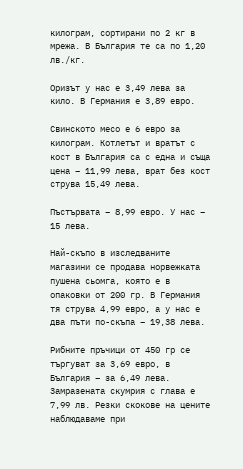килограм, сортирани по 2 кг в мрежа. В България те са по 1,20 лв./кг.

Оризът у нас е 3,49 лева за кило. В Германия е 3,89 евро.

Свинското месо е 6 евро за килограм. Котлетът и вратът с кост в България са с една и съща цена – 11,99 лева, врат без кост струва 15,49 лева.

Пъстървата – 8,99 евро. У нас – 15 лева.

Най-скъпо в изследваните магазини се продава норвежката пушена сьомга, която е в опаковки от 200 гр. В Германия тя струва 4,99 евро, а у нас е два пъти по-скъпа – 19,38 лева.

Рибните пръчици от 450 гр се търгуват за 3,69 евро, в България – за 6,49 лева. Замразената скумрия с глава е 7,99 лв. Резки скокове на цените наблюдаваме при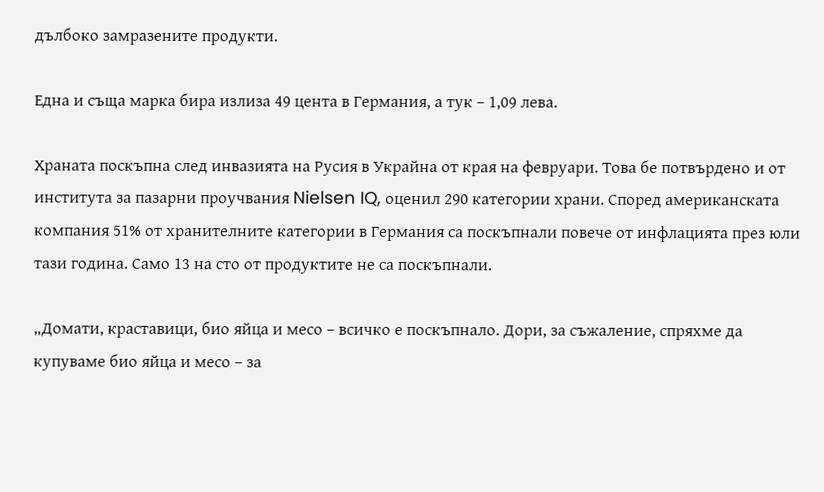дълбоко замразените продукти.

Една и съща марка бира излиза 49 цента в Германия, а тук – 1,09 лева.

Храната поскъпна след инвазията на Русия в Украйна от края на февруари. Това бе потвърдено и от института за пазарни проучвания Nielsen IQ, оценил 290 категории храни. Според американската компания 51% от хранителните категории в Германия са поскъпнали повече от инфлацията през юли тази година. Само 13 на сто от продуктите не са поскъпнали.

„Домати, краставици, био яйца и месо – всичко е поскъпнало. Дори, за съжаление, спряхме да купуваме био яйца и месо – за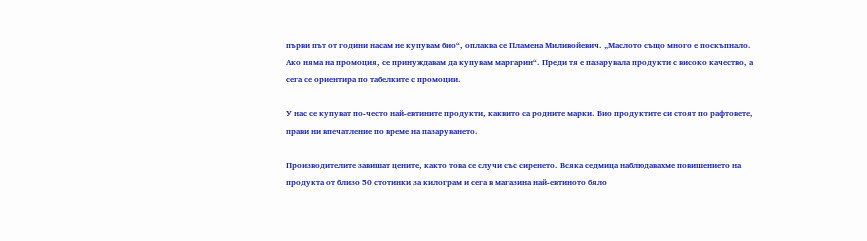първи път от години насам не купувам био“, оплаква се Пламена Миливойевич. „Маслото също много е поскъпнало. Ако няма на промоция, се принуждавам да купувам маргарин“. Преди тя е пазарувала продукти с високо качество, а сега се ориентира по табелките с промоции.

У нас се купуват по-често най-евтините продукти, каквито са родните марки. Био продуктите си стоят по рафтовете, прави ни впечатление по време на пазаруването.

Производителите завишат цените, както това се случи със сиренето. Всяка седмица наблюдавахме повишението на продукта от близо 50 стотинки за килограм и сега в магазина най-евтиното бяло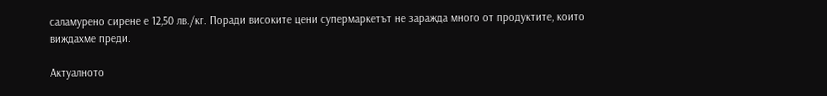саламурено сирене е 12,50 лв./кг. Поради високите цени супермаркетът не заражда много от продуктите, които виждахме преди.

Актуалното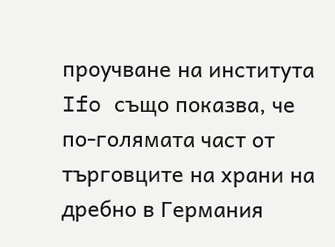проучване на института Ifo също показва, че по-голямата част от търговците на храни на дребно в Германия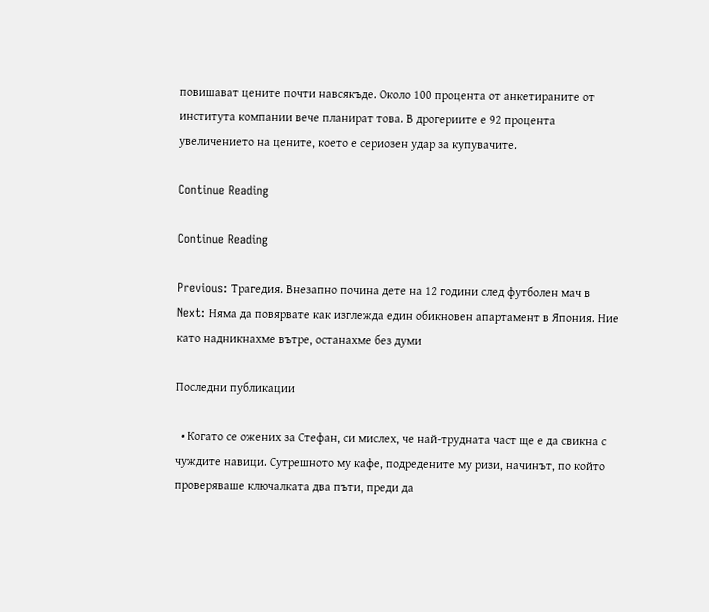повишават цените почти навсякъде. Около 100 процента от анкетираните от института компании вече планират това. В дрогериите е 92 процента увеличението на цените, което е сериозен удар за купувачите.

Continue Reading

Continue Reading

Previous: Трагедия. Внезапно почина дете на 12 години след футболен мач в
Next: Няма да повярвате как изглежда един обикновен апартамент в Япония. Ние като надникнахме вътре, останахме без думи

Последни публикации

  • Когато се ожених за Стефан, си мислех, че най-трудната част ще е да свикна с чуждите навици. Сутрешното му кафе, подредените му ризи, начинът, по който проверяваше ключалката два пъти, преди да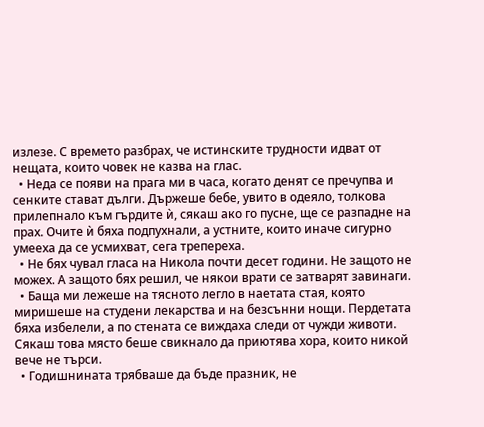излезе. С времето разбрах, че истинските трудности идват от нещата, които човек не казва на глас.
  • Неда се появи на прага ми в часа, когато денят се пречупва и сенките стават дълги. Държеше бебе, увито в одеяло, толкова прилепнало към гърдите ѝ, сякаш ако го пусне, ще се разпадне на прах. Очите ѝ бяха подпухнали, а устните, които иначе сигурно умееха да се усмихват, сега трепереха.
  • Не бях чувал гласа на Никола почти десет години. Не защото не можех. А защото бях решил, че някои врати се затварят завинаги.
  • Баща ми лежеше на тясното легло в наетата стая, която миришеше на студени лекарства и на безсънни нощи. Пердетата бяха избелели, а по стената се виждаха следи от чужди животи. Сякаш това място беше свикнало да приютява хора, които никой вече не търси.
  • Годишнината трябваше да бъде празник, не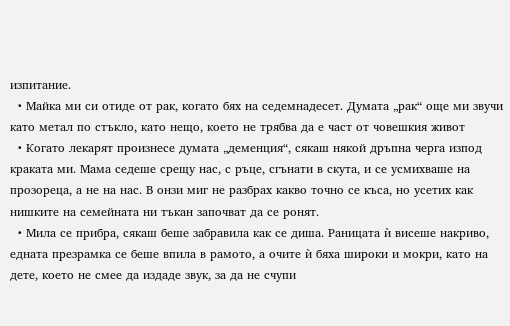изпитание.
  • Майка ми си отиде от рак, когато бях на седемнадесет. Думата „рак“ още ми звучи като метал по стъкло, като нещо, което не трябва да е част от човешкия живот
  • Когато лекарят произнесе думата „деменция“, сякаш някой дръпна черга изпод краката ми. Мама седеше срещу нас, с ръце, сгънати в скута, и се усмихваше на прозореца, а не на нас. В онзи миг не разбрах какво точно се къса, но усетих как нишките на семейната ни тъкан започват да се ронят.
  • Мила се прибра, сякаш беше забравила как се диша. Раницата ѝ висеше накриво, едната презрамка се беше впила в рамото, а очите ѝ бяха широки и мокри, като на дете, което не смее да издаде звук, за да не счупи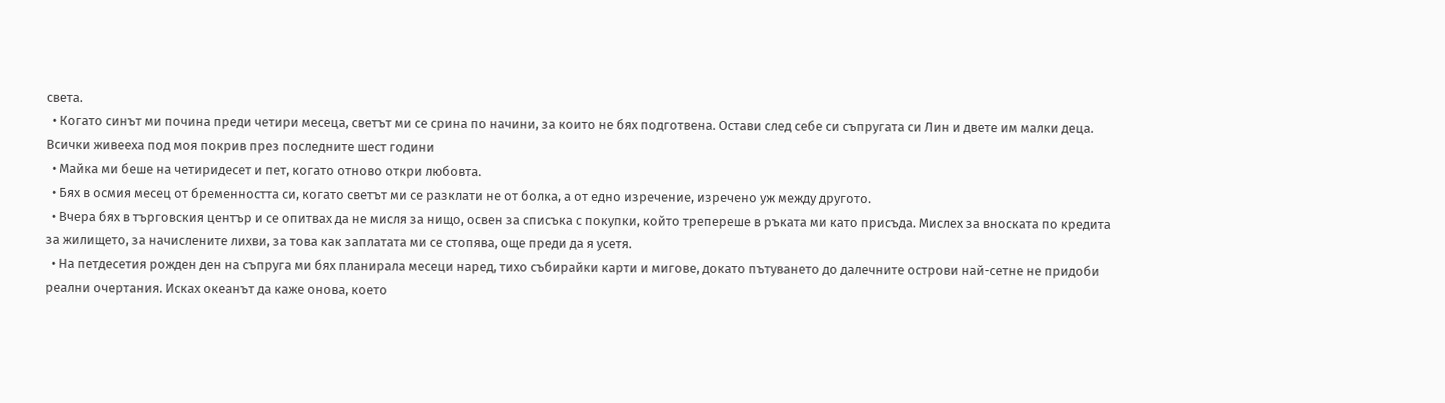света.
  • Когато синът ми почина преди четири месеца, светът ми се срина по начини, за които не бях подготвена. Остави след себе си съпругата си Лин и двете им малки деца. Всички живееха под моя покрив през последните шест години
  • Майка ми беше на четиридесет и пет, когато отново откри любовта.
  • Бях в осмия месец от бременността си, когато светът ми се разклати не от болка, а от едно изречение, изречено уж между другото.
  • Вчера бях в търговския център и се опитвах да не мисля за нищо, освен за списъка с покупки, който трепереше в ръката ми като присъда. Мислех за вноската по кредита за жилището, за начислените лихви, за това как заплатата ми се стопява, още преди да я усетя.
  • На петдесетия рожден ден на съпруга ми бях планирала месеци наред, тихо събирайки карти и мигове, докато пътуването до далечните острови най-сетне не придоби реални очертания. Исках океанът да каже онова, което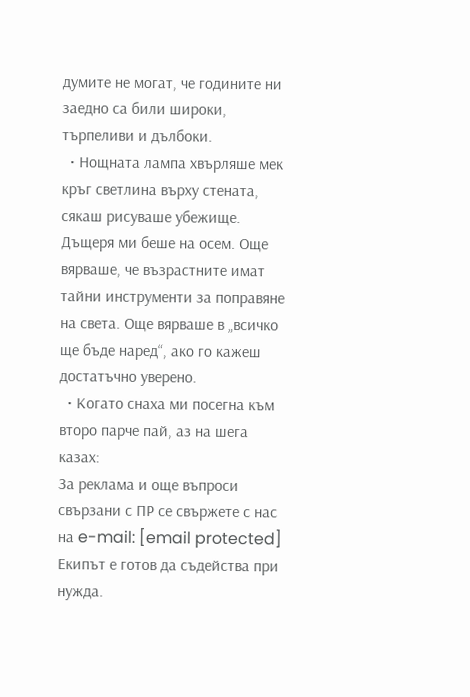думите не могат, че годините ни заедно са били широки, търпеливи и дълбоки.
  • Нощната лампа хвърляше мек кръг светлина върху стената, сякаш рисуваше убежище. Дъщеря ми беше на осем. Още вярваше, че възрастните имат тайни инструменти за поправяне на света. Още вярваше в „всичко ще бъде наред“, ако го кажеш достатъчно уверено.
  • Когато снаха ми посегна към второ парче пай, аз на шега казах:
За реклама и още въпроси свързани с ПР се свържете с нас на e-mail: [email protected] Екипът е готов да съдейства при нужда.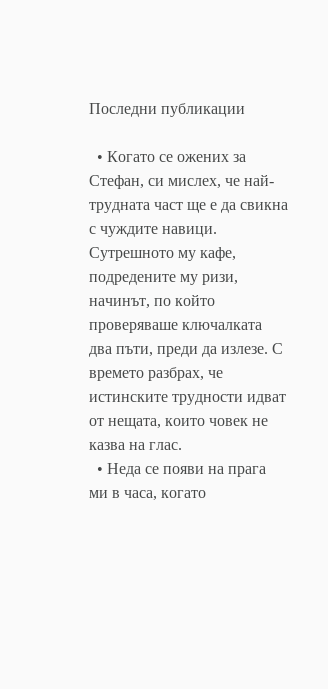Последни публикации

  • Когато се ожених за Стефан, си мислех, че най-трудната част ще е да свикна с чуждите навици. Сутрешното му кафе, подредените му ризи, начинът, по който проверяваше ключалката два пъти, преди да излезе. С времето разбрах, че истинските трудности идват от нещата, които човек не казва на глас.
  • Неда се появи на прага ми в часа, когато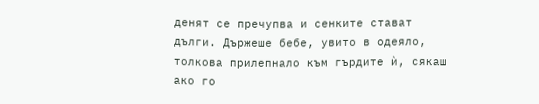денят се пречупва и сенките стават дълги. Държеше бебе, увито в одеяло, толкова прилепнало към гърдите ѝ, сякаш ако го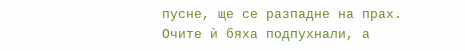пусне, ще се разпадне на прах. Очите ѝ бяха подпухнали, а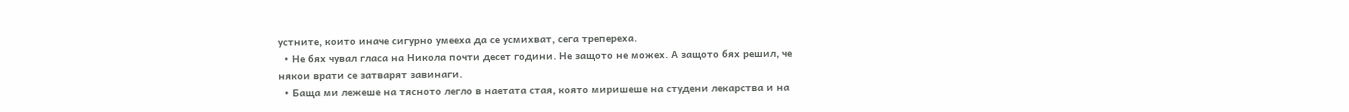устните, които иначе сигурно умееха да се усмихват, сега трепереха.
  • Не бях чувал гласа на Никола почти десет години. Не защото не можех. А защото бях решил, че някои врати се затварят завинаги.
  • Баща ми лежеше на тясното легло в наетата стая, която миришеше на студени лекарства и на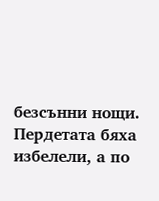безсънни нощи. Пердетата бяха избелели, а по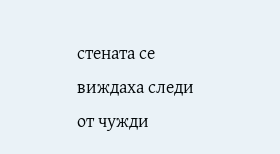стената се виждаха следи от чужди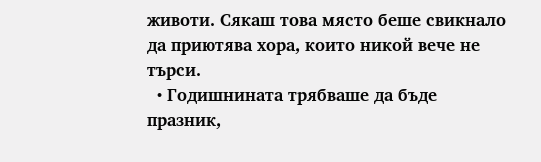животи. Сякаш това място беше свикнало да приютява хора, които никой вече не търси.
  • Годишнината трябваше да бъде празник,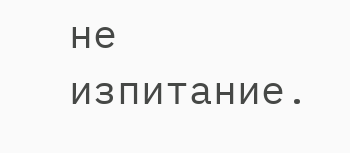не изпитание.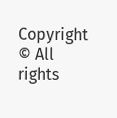Copyright © All rights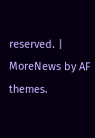reserved. | MoreNews by AF themes.